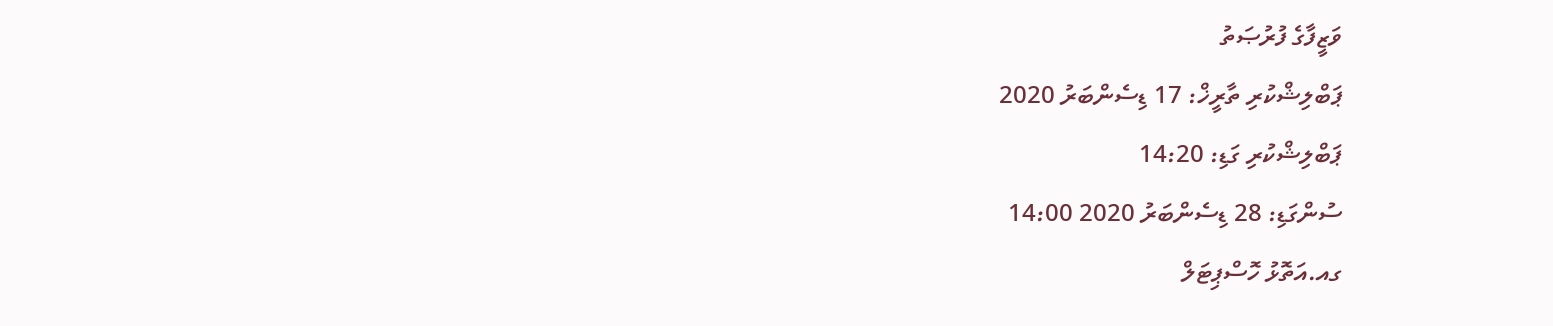ވަޒީފާގެ ފުރުޞަތު
ޕަބްލިޝްކުރި ތާރީޚް: 17 ޑިސެންބަރު 2020
ޕަބްލިޝްކުރި ގަޑި: 14:20
ސުންގަޑި: 28 ޑިސެންބަރު 2020 14:00
ގއ.އަތޮޅު ހޮސްޕިޓަލް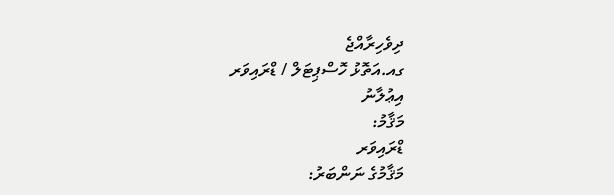ދިވެހިރާއްޖެ
ގއ.އަތޮޅު ހޮސްޕިޓަލް / ޑްރައިވަރ
އިޢުލާނު
މަޤާމު:
ޑްރައިވަރ
މަޤާމުގެ ނަންބަރު: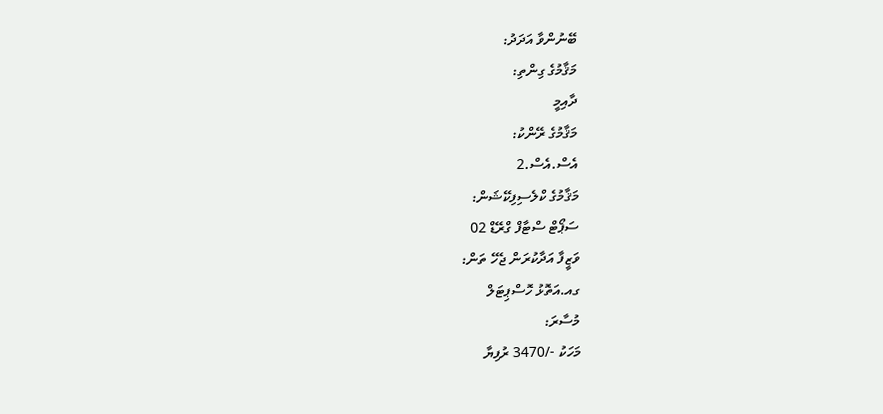ބޭނުންވާ އަދަދު:
މަޤާމުގެ ގިންތި:
ދާއިމީ
މަޤާމުގެ ރޭންކު:
އެސް.އެސް.2
މަޤާމުގެ ކްލެސިފިކޭޝަން:
ސަޕޯޓް ސްޓާފް ގްރޭޑް 02
ވަޒީފާ އަދާކުރަން ޖެހޭ ތަން:
ގއ.އަތޮޅު ހޮސްޕިޓަލް
މުސާރަ:
މަހަކު -/3470 ރުފިޔާ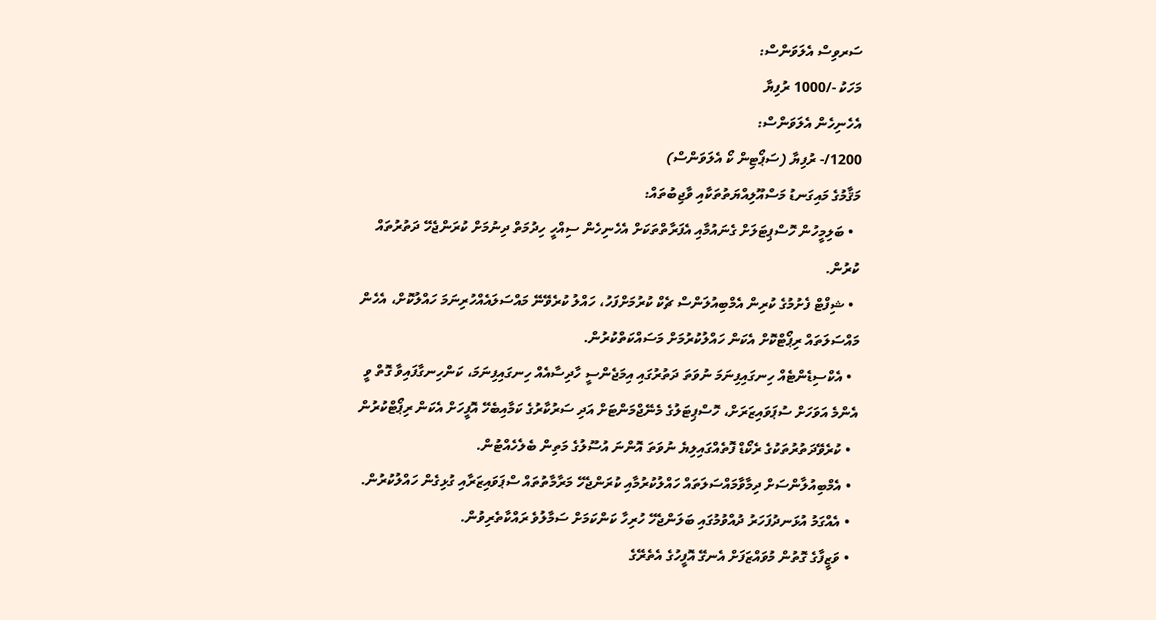ސަރވިސް އެލަވަންސް:
މަހަކު -/1000 ރުފިޔާ
އެހެނިހެން އެލަވަންސް:
1200/- ރުފިޔާ (ސަޕޯޓިން ކޯ އެލަވަންސް)
މަޤާމުގެ މައިގަނޑު މަސްއޫލިއްޔަތުތަކާއި ވާޖިބުތައް:
  • ބަލިމީހުން ހޮސްޕިޓަލަށް ގެނައުމާއި އެފަރާތްތަކަށް އެހެނިހެން ސިއްހީ ހިދުމަތް ދިނުމަށް ކުރަންޖެހޭ ދަތުރުތައް ކުރުން.
  • ޝިފްޓް ފެށުމުގެ ކުރިން އެމްބިއުލަންސް ޗެކް ކުރުމަށްފަހު، ހައްލު ކުރެވޭނޭ މައްސަލައެއްހުރިނަމަ ހައްލުކޮށް، އެހެން މައްސަލަތައް ރިޕޯޓްކޮށް އެކަން ހައްލުކުރުމަށް މަސައްކަތްކުރުން.
  • އެކްސިޑެންޓެއް ހިނގައިފިނަމަ ނުވަތަ ދަތުރުގައި އިމަޖެންސީ ހާދިސާއެއް ހިނގައިފިނަމަ، ކަންހިނގާފައިވާ ގޮތް ވީ އެންމެ އަވަހަށް ސުޕަވައިޒަރަށް، ހޮސްޕިޓަލުގެ މެނޭޖްމަންޓަށް އަދި ސަރުކާރުގެ ކަމާއިބެހޭ އޮފީހަށް އެކަން ރިޕޯޓްކުރުން
  • ކުރެވޭދަތުރުތަކުގެ ރެކޯޑް ފޮތެއްގައިލިޔެ ނުވަތަ އޮންނަ އުސޫލުގެ މަތިން ބެލެހެއްޓުން.
  • އެމްބިއުލާންސަށް ދިމާވާމައްސަލަތައް ހައްލުކުރުމާއި ކުރަންޖެހޭ މަރާމާތުތައް ސްޕަވައިޒަރާއި ގުޅިގެން ހައްލުކުރުން.
  • އެއްގަމު އުޅަނދުފަހަރު ދުއްވުމުގައި ބަލަންޖެހޭ ހުރިހާ ކަންކަމަށް ސަމާލުވެ ރައްކާތެރިވުން.
  • ވަޒީފާގެ ގޮތުން މުވައްޒަފަށް އެނގޭ އޮފީހުގެ އެތެރޭގެ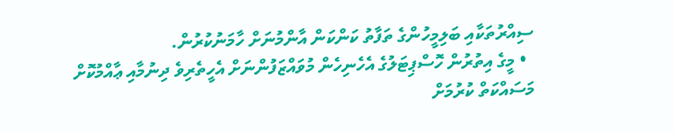ސިއްރުތަކާއި ބަލިމީހުންގެ ތަފާތު ކަންކަން އާންމުނަށް ހާމަނުކުރުން.
  • މީގެ އިތުރުން ހޮސްޕިޓަލުގެ އެހެނިހެން މުވައްޒަފުންނަށް އެހީތެރިވެ ދިނުމާއި ޢާއްމުކޮށް މަސައްކަތް ކުރުމަށް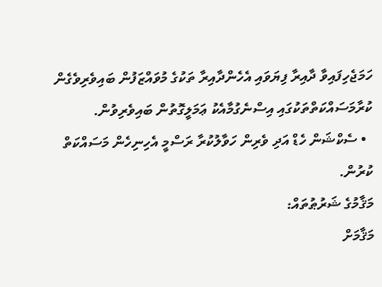ހަމަޖެހިފައިވާ ދާއިރާ ފިޔަވައި އެހެންދާއިރާ ތަކުގެ މުވައްޒަފުން ބައިވެރިވެގެން ކުރާމަސައްކަތްތަކުގައި އިސްނެގުމާއެކު ޢަމަލީގޮތުން ބައިވެރިވުން.
  • ސެކްޝަން ހެޑް އަދި ވެރިން ހަވާލުކުރާ ރަސްމީ އެހިނިހެން މަސައްކަތް ކުރުން.
މަޤާމުގެ ޝަރުޠުތައް:
މަޤާމަށް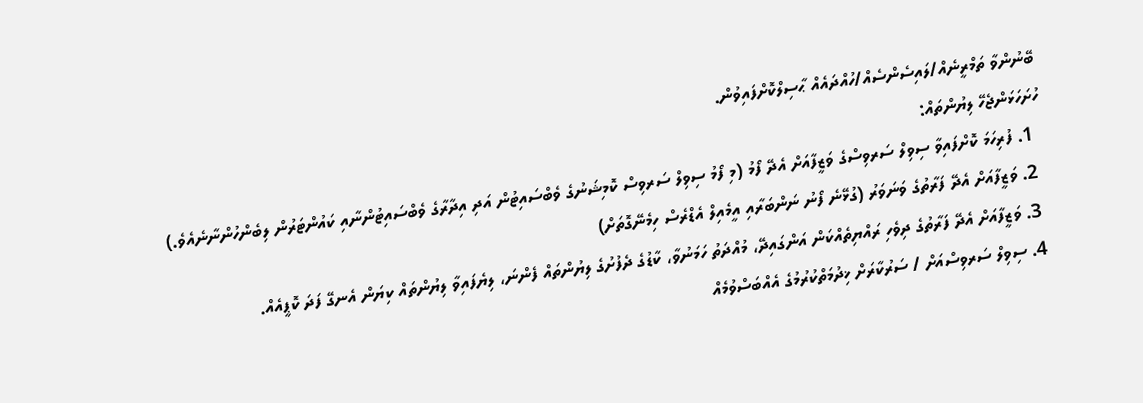ބޭނުންވާ ތަމްރީނެއް/ލައިސެންސެއް/ހުއްދައެއް ޙާސިލްކޮށްފައިވުން.
ހުށަހަޅަންޖެހޭ ލިޔުންތައް:
  1. ފުރިހަމަ ކޮށްފައިވާ ސިވިލް ސަރވިސްގެ ވަޒީފާއަށް އެދޭ ފޯމު (މި ފޯމު ސިވިލް ސަރވިސް ކޮމިޝަނުގެ ވެބްސައިޓުން އަދި އިދާރާގެ ވެބްސައިޓުންނާއި ކައުންޓަރުން ލިބެންހުންނާނެއެވެ.)
  2. ވަޒީފާއަށް އެދޭ ފަރާތުގެ ވަނަވަރު (ގުޅޭނެ ފޯނު ނަންބަރާއި އީމެއިލް އެޑްރެސް ހިމެނޭގޮތަށް)
  3. ވަޒީފާއަށް އެދޭ ފަރާތުގެ ދިވެހި ރައްޔިތެއްކަން އަންގައިދޭ، މުއްދަތު ހަމަނުވާ، ކާޑުގެ ދެފުށުގެ ލިޔުންތައް ފެންނަ، ލިޔެފައިވާ ލިޔުންތައް ކިޔަން އެނގޭ ފަދަ ކޮޕީއެއް.
  4. ސިވިލް ސަރވިސްއަށް / ސަރުކާރަށް ޚިދުމަތްކުރުމުގެ އެއްބަސްވުމެއް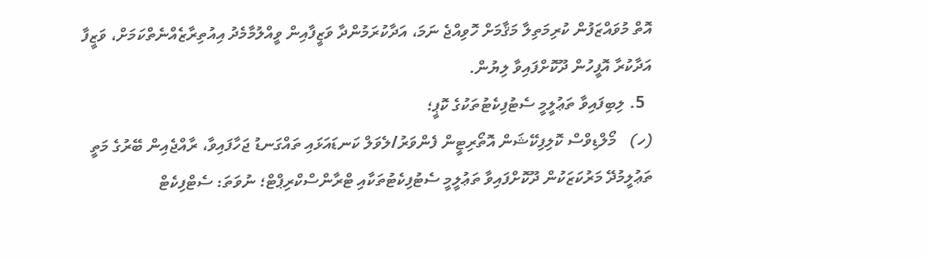އޮތް މުވައްޒަފުން ކުރިމަތިލާ މަޤާމަށް ހޮވިއްޖެ ނަމަ، އަދާކުރަމުންދާ ވަޒީފާއިން ވީއްލުމާމެދު އިއުތިރާޒެއްނެތްކަމަށް، ވަޒީފާ އަދާކުރާ އޮފީހުން ދޫކޮށްފައިވާ ލިޔުން.
  5. ލިބިފައިވާ ތަޢުލީމީ ސެޓުފިކެޓުތަކުގެ ކޮޕީ؛
(ހ)   މޯލްޑިވްސް ކޮލިފިކޭޝަން އޮތޯރިޓީން ފެންވަރު/ލެވަލް ކަނޑައަޅައި ތައްގަނޑު ޖަހާފައިވާ، ރާއްޖެއިން ބޭރުގެ މަތީ ތަޢުލީމުދޭ މަރުކަޒަކުން ދޫކޮށްފައިވާ ތަޢުލީމީ ސެޓުފިކެޓުތަކާއި ޓްރާންސްކްރިޕްޓް؛ ނުވަތަ: ސެޓްފިކެޓް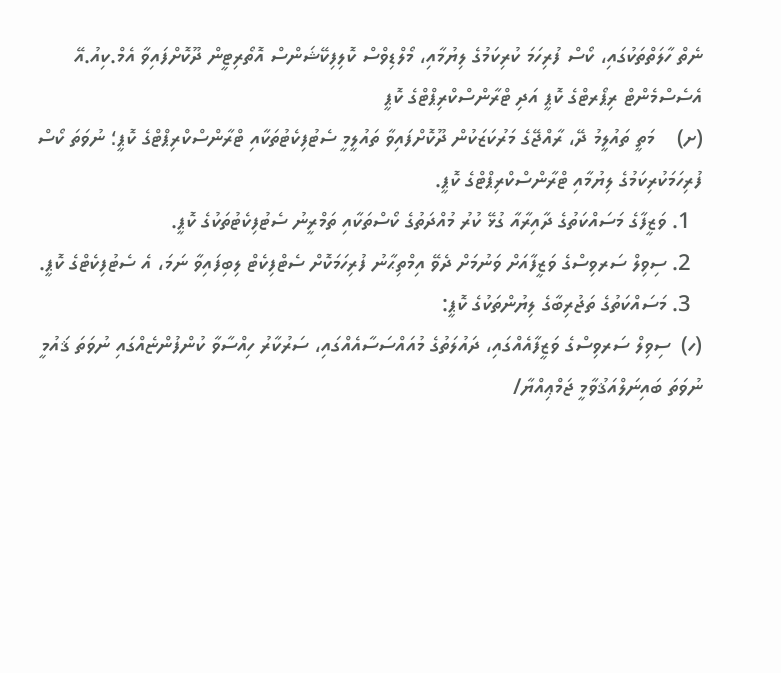ނެތް ހާލަތްތަކުގައި، ކޯސް ފުރިހަމަ ކުރިކަމުގެ ލިޔުމާއި، މޯލްޑިވްސް ކޮލިފިކޭޝަންސް އޮތޯރިޓީން ދޫކޮށްފައިވާ އެމް.ކިއު.އޭ އެސެސްމެންޓް ރިޕޯރޓްގެ ކޮޕީ އަދި ޓްރާންސްކްރިޕްޓްގެ ކޮޕީ
(ށ)    މަތީ ތައުލީމު ދޭ، ރާއްޖޭގެ މަރުކަޒަކުން ދޫކޮށްފައިވާ ތައުލީމީ ސެޓުފިކެޓުތަކާއި ޓްރާންސްކްރިޕްޓްގެ ކޮޕީ؛ ނުވަތަ ކޯސް ފުރިހަމަކުރިކަމުގެ ލިޔުމާއި ޓްރާންސްކްރިޕްޓްގެ ކޮޕީ.
  1. ވަޒީފާގެ މަސައްކަތުގެ ދާއިރާއާ ގުޅޭ ކުރު މުއްދަތުގެ ކޯސްތަކާއި ތަމްރީނު ސެޓުފިކެޓުތަކުގެ ކޮޕީ.
  2. ސިވިލް ސަރވިސްގެ ވަޒީފާއަށް ވަނުމަށް ދެވޭ އިމްތިޙާނު ފުރިހަމަކޮށް ސެޓްފިކެޓް ލިބިފައިވާ ނަމަ، އެ ސެޓުފިކެޓްގެ ކޮޕީ.
  3. މަސައްކަތުގެ ތަޖުރިބާގެ ލިޔުންތަކުގެ ކޮޕީ:
(ހ)  ސިވިލް ސަރވިސްގެ ވަޒީފާއެއްގައި، ދައުލަތުގެ މުއައްސަސާއެއްގައި، ސަރުކާރު ހިއްސާވާ ކުންފުންޏެއްގައި ނުވަތަ ޤައުމީ ނުވަތަ ބައިނަލްއަޤުވާމީ ޖަމްޢިއްޔާ/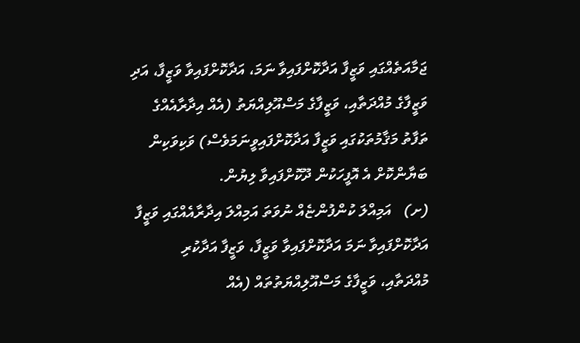ޖަމާއަތެއްގައި ވަޒީފާ އަދާކޮށްފައިވާ ނަމަ، އަދާކޮށްފައިވާ ވަޒީފާ، އަދި ވަޒީފާގެ މުއްދަތާއި، ވަޒީފާގެ މަސްއޫލިއްޔަތު (އެއް އިދާރާއެއްގެ ތަފާތު މަޤާމުތަކުގައި ވަޒީފާ އަދާކޮށްފައިވީނަމަވެސް) ވަކިވަކިން ބަޔާންކޮށް އެ އޮފީހަކުން ދޫކޮށްފައިވާ ލިޔުން.
(ށ)   އަމިއްލަ ކުންފުންޏެއް ނުވަތަ އަމިއްލަ އިދާރާއެއްގައި ވަޒީފާ އަދާކޮށްފައިވާ ނަމަ އަދާކޮށްފައިވާ ވަޒީފާ، ވަޒީފާ އަދާކުރި މުއްދަތާއި، ވަޒީފާގެ މަސްއޫލިއްޔަތުތައް (އެއް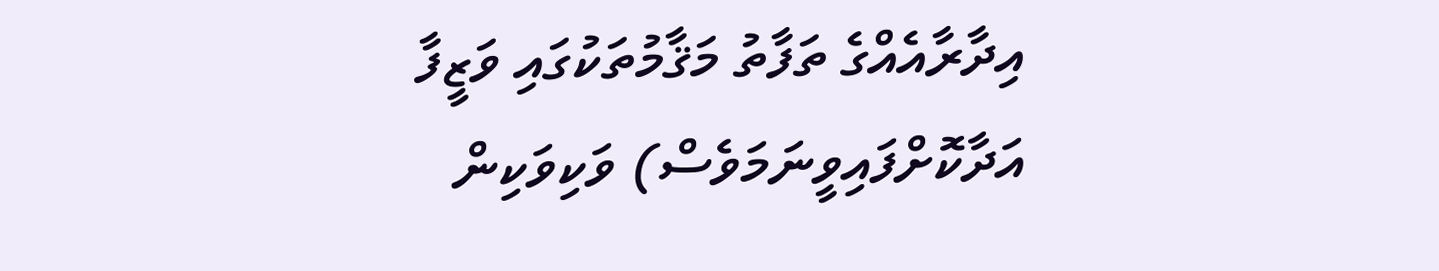އިދާރާއެއްގެ ތަފާތު މަޤާމުތަކުގައި ވަޒީފާ އަދާކޮށްފައިވީނަމަވެސް) ވަކިވަކިން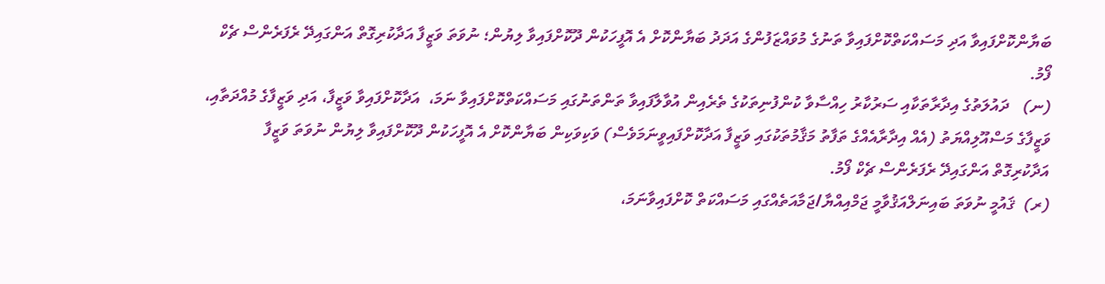ބަޔާންކޮށްފައިވާ އަދި މަސައްކަތްކޮށްފައިވާ ތަނުގެ މުވައްޒަފުންގެ އަދަދު ބަޔާންކޮށް އެ އޮފީހަކުން ދޫކޮށްފައިވާ ލިޔުން؛ ނުވަތަ ވަޒީފާ އަދާކުރިގޮތް އަންގައިދޭ ރެފަރެންސް ޗެކް ފޯމު.
(ނ)   ދައުލަތުގެ އިދާރާތަކާއި ސަރުކާރު ހިއްސާވާ ކުންފުނިތަކުގެ ތެރެއިން އުވާލާފައިވާ ތަންތަނުގައި މަސައްކަތްކޮށްފައިވާ ނަމަ،  އަދާކޮށްފައިވާ ވަޒީފާ، އަދި ވަޒީފާގެ މުއްދަތާއި، ވަޒީފާގެ މަސްއޫލިއްޔަތު (އެއް އިދާރާއެއްގެ ތަފާތު މަޤާމުތަކުގައި ވަޒީފާ އަދާކޮށްފައިވީނަމަވެސް) ވަކިވަކިން ބަޔާންކޮށް އެ އޮފީހަކުން ދޫކޮށްފައިވާ ލިޔުން ނުވަތަ ވަޒީފާ އަދާކުރިގޮތް އަންގައިދޭ ރެފަރެންސް ޗެކް ފޯމު.
(ރ)  ޤައުމީ ނުވަތަ ބައިނަލްއަޤުވާމީ ޖަމްއިއްޔާ/ޖަމާއަތެއްގައި މަސައްކަތް ކޮށްފައިވާނަމަ،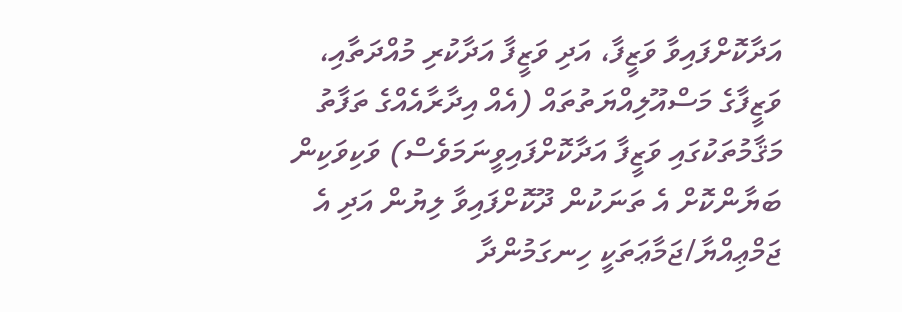އަދާކޮށްފައިވާ ވަޒީފާ، އަދި ވަޒީފާ އަދާކުރި މުއްދަތާއި، ވަޒީފާގެ މަސްއޫލިއްޔަތުތައް (އެއް އިދާރާއެއްގެ ތަފާތު މަޤާމުތަކުގައި ވަޒީފާ އަދާކޮށްފައިވީނަމަވެސް) ވަކިވަކިން ބަޔާންކޮށް އެ ތަނަކުން ދޫކޮށްފައިވާ ލިޔުން އަދި އެ ޖަމްޢިއްޔާ/ޖަމާޢަތަކީ ހިނގަމުންދާ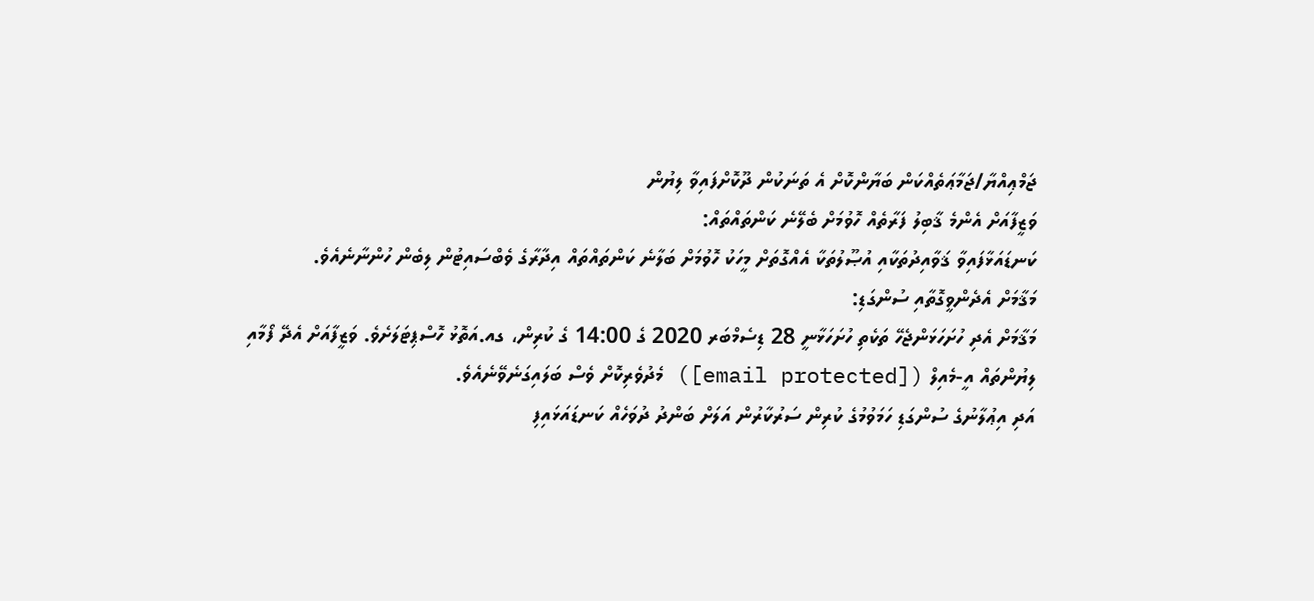ޖަމްޢިއްޔާ/ޖަމާޢަތެއްކަން ބަޔާންކޮށް އެ ތަނަކުން ދޫކޮށްފައިވާ ލިޔުން
ވަޒީފާއަށް އެންމެ ޤާބިލު ފަރާތެއް ހޮވުމަށް ބެލޭނެ ކަންތައްތައް:
ކަނޑައަޅާފައިވާ ޤަވާއިދުތަކާއި އުޞޫލުތަކާ އެއްގޮތަށް މީހަކު ހޮވުމަށް ބަލާނެ ކަންތައްތައް އިދާރާގެ ވެބްސައިޓުން ލިބެން ހުންނާނެއެވެ.
މަޤާމަށް އެދެންވީގޮތާއި ސުންގަޑި:
މަޤާމަށް އެދި ހުށަހަޅަންޖެހޭ ތަކެތި ހުށަހަޅާނީ 28 ޑިސެމްބަރ 2020 ގެ 14:00 ގެ ކުރިން، ގއ.އަތޮޅު ހޮސްޕިޓަލަށެވެ. ވަޒީފާއަށް އެދޭ ފޯމާއި ލިޔުންތައް އީ-މެއިލް ([email protected]) މެދުވެރިކޮށް ވެސް ބަލައިގަނެވޭނެއެވެ.
އަދި އިޢުލާނުގެ ސުންގަޑި ހަމަވުމުގެ ކުރިން ސަރުކާރުން އަލަށް ބަންދު ދުވަހެއް ކަނޑައަޅައިފި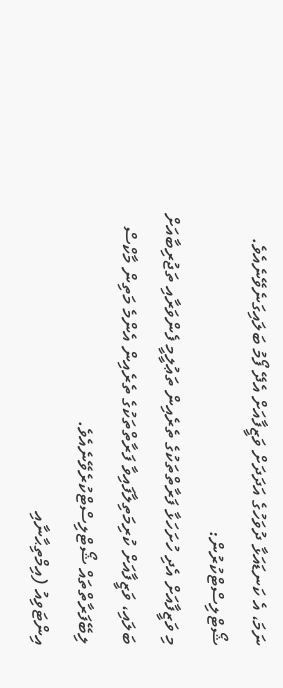ނަމަ، އެ ކަނޑައަޅާ ދުވަހުގެ އަދަދަށް ވަޒީފާއަށް އެދޭ ފޯމު ބަލައިގަނެވޭނެއެވެ.
ޝޯޓްލިސްޓްކުރުން:
މި ވަޒީފާއަށް އެދި ހުށަހަޅާ ފަރާތްތަކުގެ ތެރެއިން ތަޢުލީމީ ފެންވަރާއި ތަޖުރިބާއަށް ބަލައި، ވަޒީފާއަށް ކުރިމަތިލާފައިވާ ފަރާތްތަކުގެ ތެރެއިން އެންމެ މަތިން މާކްސް ލިބޭފަރާތްތައް ޝޯޓްލިސްޓްކުރެވޭނެއެވެ.
އިންޓަވިއު (އިމްތިޙާނާއި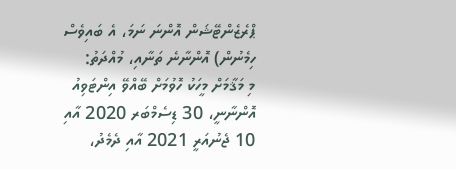ޕްރެޒެންޓޭޝަން އޮންނަ ނަމަ، އެ ބައިވެސް ހިމެނުން) އޮންނާނެ ތަނާއި، މުއްދަތު:
މި މަޤާމަށް މީހަކު ހޮވުމަށް ބޭއްވޭ އިންޓަވިއު އޮންނާނީ، 30 ޑިސެމްބަރ 2020 އާއި 10 ޖެނުއަރީ 2021 އާއި ދެމެދު،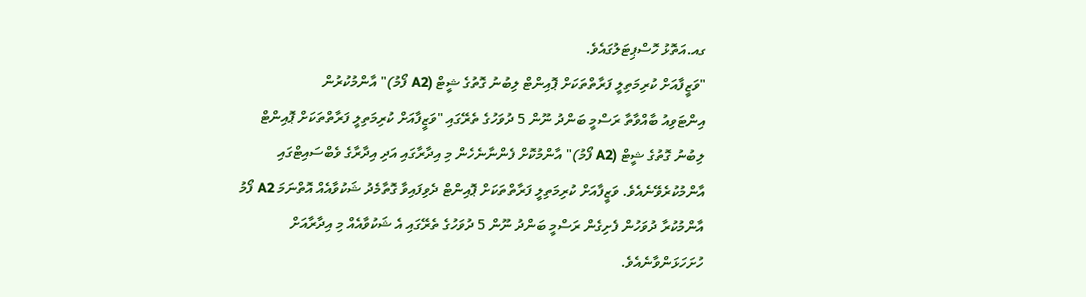ގއ.އަތޮޅު ހޮސްޕިޓަލުގައެވެ.
"ވަޒީފާއަށް ކުރިމަތިލީ ފަރާތްތަކަށް ޕޮއިންޓް ލިބުނު ގޮތުގެ ޝީޓް (A2 ފޯމު)" އާންމުކުރުން
އިންޓަވިއު ބާއްވާތާ ރަސްމީ ބަންދު ނޫން 5 ދުވަހުގެ ތެރޭގައި "ވަޒީފާއަށް ކުރިމަތިލީ ފަރާތްތަކަށް ޕޮއިންޓް ލިބުނު ގޮތުގެ ޝީޓް (A2 ފޯމު)" އާންމުކޮށް ފެންނާނެހެން މި އިދާރާގައި އަދި އިދާރާގެ ވެބްސައިޓްގައި އާންމުކުރެވޭނެއެވެ. ވަޒީފާއަށް ކުރިމަތިލީ ފަރާތްތަކަށް ޕޮއިންޓް ދެވިފައިވާ ގޮތާމެދު ޝަކުވާއެއް އޮތްނަމަ A2 ފޯމު އާންމުކުރާ ދުވަހުން ފެށިގެން ރަސްމީ ބަންދު ނޫން 5 ދުވަހުގެ ތެރޭގައި އެ ޝަކުވާއެއް މި އިދާރާއަށް ހުށަހަޅަންވާނެއެވެ.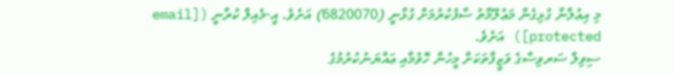މި އިޢުލާނާ ގުޅިގެން މަޢުލޫމާތު ސާފުކުރުމަށް ގުޅާނީ (6820070) އަށެވެ. އީ-މެއިލް ކުރާނީ ([email protected]) އަށެވެ.
ސިވިލް ސަރވިސްގެ ވަޒީފާތަކަށް މީހުން ހޮވުމާއި ޢައްޔަނުކުރުމުގެ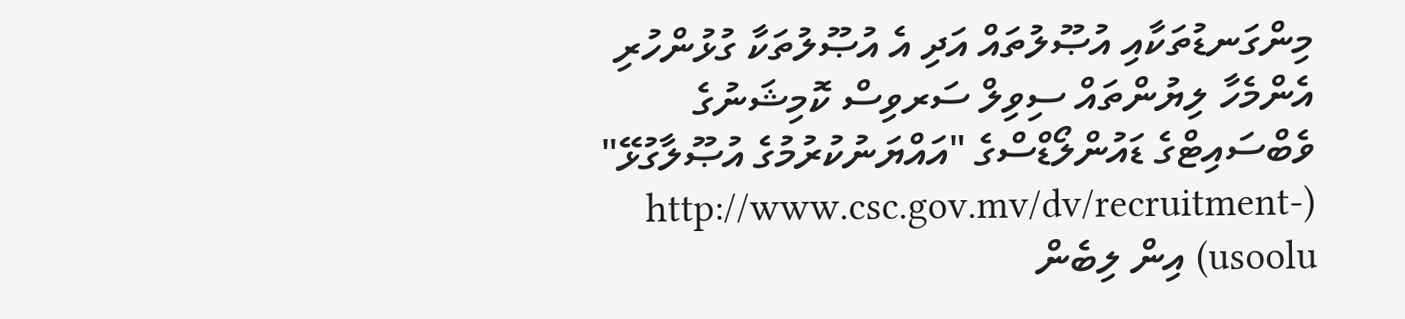މިންގަނޑުތަކާއި އުޞޫލުތައް އަދި އެ އުޞޫލުތަކާ ގުޅުންހުރި އެންމެހާ ލިޔުންތައް ސިވިލް ސަރވިސް ކޮމިޝަނުގެ ވެބްސައިޓްގެ ޑައުންލޯޑްސްގެ "އައްޔަނުކުރުމުގެ އުޞޫލާގުޅޭ" (http://www.csc.gov.mv/dv/recruitment-usoolu) އިން ލިބެން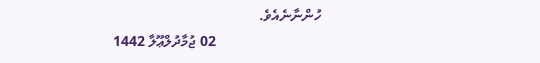ހުންނާނެއެވެ.
                             02 ޖުމާދުލްޢޫލާ 1442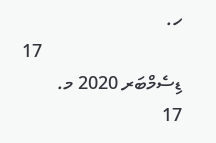ހ.
                              17 ޑިސެމްބަރ 2020 މ.
17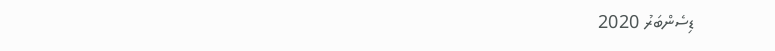ޑިސެންބަރު 2020